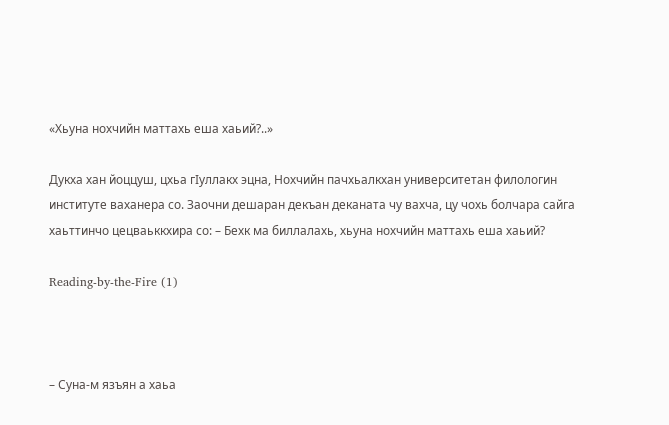«Хьуна нохчийн маттахь еша хаьий?..»

Дукха хан йоццуш, цхьа гIуллакх эцна, Нохчийн пачхьалкхан университетан филологин институте ваханера со. Заочни дешаран декъан деканата чу вахча, цу чохь болчара сайга хаьттинчо цецваьккхира со: – Бехк ма биллалахь, хьуна нохчийн маттахь еша хаьий?

Reading-by-the-Fire (1)



– Суна-м язъян а хаьа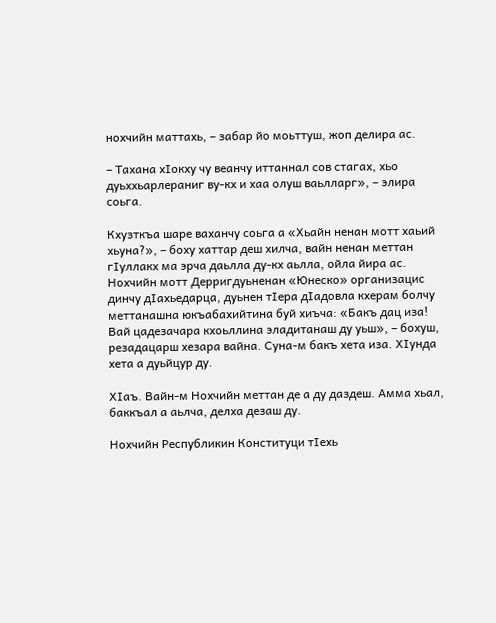нохчийн маттахь, – забар йо моьттуш, жоп делира ас.

– Тахана хIокху чу веанчу иттаннал сов стагах, хьо дуьххьарлераниг ву-кх и хаа олуш ваьлларг», – элира соьга.

Кхузткъа шаре ваханчу соьга а «Хьайн ненан мотт хаьий хьуна?», – боху хаттар деш хилча, вайн ненан меттан гIуллакх ма эрча даьлла ду-кх аьлла, ойла йира ас. Нохчийн мотт Дерригдуьненан «Юнеско» организацис динчу дIахьедарца, дуьнен тIера дIадовла кхерам болчу меттанашна юкъабахийтина буй хиъча: «Бакъ дац иза! Вай цадезачара кхоьллина эладитанаш ду уьш», – бохуш, резадацарш хезара вайна. Суна-м бакъ хета иза. ХIунда хета а дуьйцур ду.

ХIаъ. Вайн-м Нохчийн меттан де а ду даздеш. Амма хьал, баккъал а аьлча, делха дезаш ду.

Нохчийн Республикин Конституци тIехь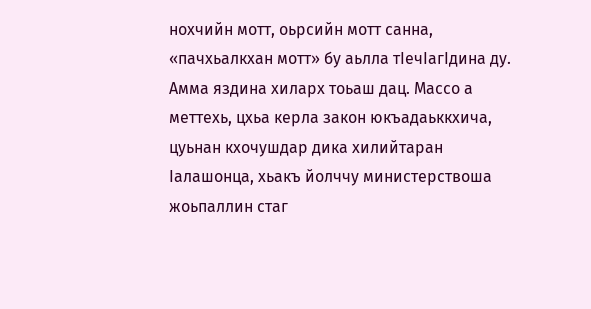нохчийн мотт, оьрсийн мотт санна, «пачхьалкхан мотт» бу аьлла тIечIагIдина ду. Амма яздина хиларх тоьаш дац. Массо а меттехь, цхьа керла закон юкъадаьккхича, цуьнан кхочушдар дика хилийтаран Iалашонца, хьакъ йолччу министерствоша жоьпаллин стаг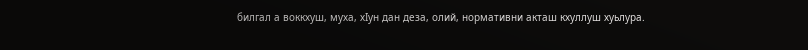билгал а воккхуш, муха, хIун дан деза, олий, нормативни акташ кхуллуш хуьлура.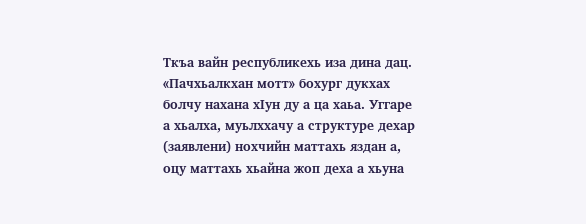Ткъа вайн республикехь иза дина дац. «Пачхьалкхан мотт» бохург дукхах болчу нахана хIун ду а ца хаьа. Уггаре а хьалха, муьлххачу а структуре дехар (заявлени) нохчийн маттахь яздан а, оцу маттахь хьайна жоп деха а хьуна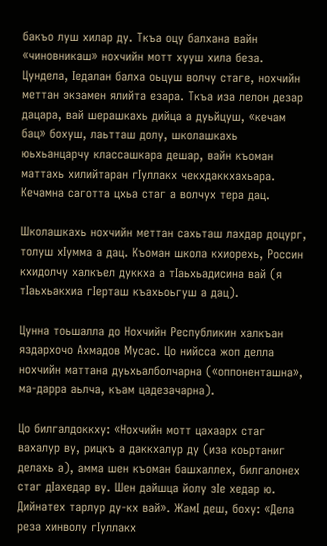бакъо луш хилар ду. Ткъа оцу балхана вайн «чиновникаш» нохчийн мотт хууш хила беза. Цундела, Iедалан балха оьцуш волчу стаге, нохчийн меттан экзамен ялийта езара. Ткъа иза лелон дезар дацара, вай шерашкахь дийца а дуьйцуш, «кечам бац» бохуш, лаьтташ долу, школашкахь юьхьанцарчу классашкара дешар, вайн къоман маттахь хилийтаран гIуллакх чекхдаккхахьара. Кечамна саготта цхьа стаг а волчух тера дац.

Школашкахь нохчийн меттан сахьташ лахдар доцург, толуш хIумма а дац. Къоман школа кхиорехь, Россин кхидолчу халкъел дуккха а тIаьхьадисина вай (я тIаьхьакхиа гIерташ къахьоьгуш а дац).

Цунна тоьшалла до Нохчийн Республикин халкъан яздархочо Ахмадов Мусас. Цо нийсса жоп делла нохчийн маттана дуьхьалболчарна («оппоненташна», ма-дарра аьлча, къам цадезачарна).

Цо билгалдоккху: «Нохчийн мотт цахаарх стаг вахалур ву, рицкъ а даккхалур ду (иза коьртаниг делахь а), амма шен къоман башхаллех, билгалонех стаг дIахедар ву. Шен дайшца йолу зIе хедар ю. Дийнатех тарлур ду-кх вай». ЖамI деш, боху: «Дела реза хинволу гIуллакх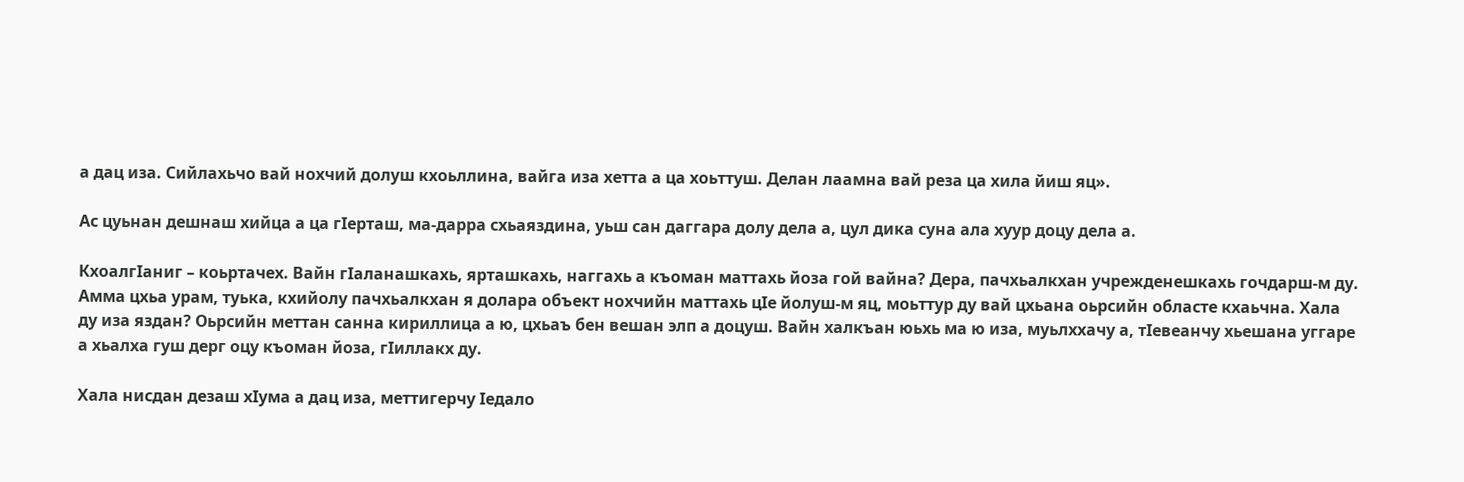а дац иза. Сийлахьчо вай нохчий долуш кхоьллина, вайга иза хетта а ца хоьттуш. Делан лаамна вай реза ца хила йиш яц».

Ас цуьнан дешнаш хийца а ца гIерташ, ма-дарра схьаяздина, уьш сан даггара долу дела а, цул дика суна ала хуур доцу дела а.

КхоалгIаниг – коьртачех. Вайн гIаланашкахь, ярташкахь, наггахь а къоман маттахь йоза гой вайна? Дера, пачхьалкхан учрежденешкахь гочдарш-м ду. Амма цхьа урам, туька, кхийолу пачхьалкхан я долара объект нохчийн маттахь цIе йолуш-м яц, моьттур ду вай цхьана оьрсийн областе кхаьчна. Хала ду иза яздан? Оьрсийн меттан санна кириллица а ю, цхьаъ бен вешан элп а доцуш. Вайн халкъан юьхь ма ю иза, муьлххачу а, тIевеанчу хьешана уггаре а хьалха гуш дерг оцу къоман йоза, гIиллакх ду.

Хала нисдан дезаш хIума а дац иза, меттигерчу Iедало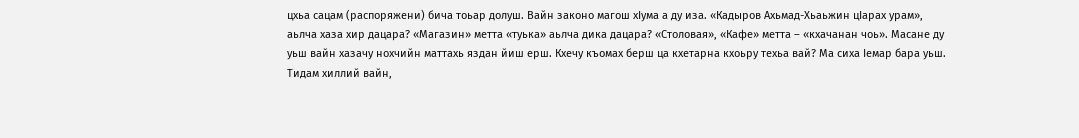цхьа сацам (распоряжени) бича тоьар долуш. Вайн законо магош хIума а ду иза. «Кадыров Ахьмад-Хьаьжин цIарах урам», аьлча хаза хир дацара? «Магазин» метта «туька» аьлча дика дацара? «Столовая», «Кафе» метта – «кхачанан чоь». Масане ду уьш вайн хазачу нохчийн маттахь яздан йиш ерш. Кхечу къомах берш ца кхетарна кхоьру техьа вай? Ма сиха Iемар бара уьш. Тидам хиллий вайн,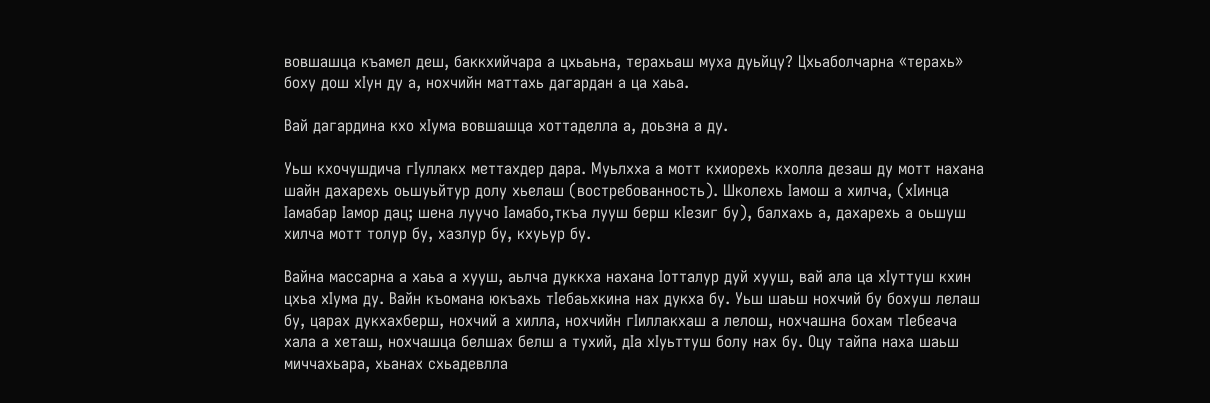вовшашца къамел деш, баккхийчара а цхьаьна, терахьаш муха дуьйцу? Цхьаболчарна «терахь» боху дош хIун ду а, нохчийн маттахь дагардан а ца хаьа.

Вай дагардина кхо хIума вовшашца хоттаделла а, доьзна а ду.

Уьш кхочушдича гIуллакх меттахдер дара. Муьлхха а мотт кхиорехь кхолла дезаш ду мотт нахана шайн дахарехь оьшуьйтур долу хьелаш (востребованность). Школехь Iамош а хилча, (хIинца Iамабар Iамор дац; шена луучо Iамабо,ткъа лууш берш кIезиг бу), балхахь а, дахарехь а оьшуш хилча мотт толур бу, хазлур бу, кхуьур бу.

Вайна массарна а хаьа а хууш, аьлча дуккха нахана Iотталур дуй хууш, вай ала ца хIуттуш кхин цхьа хIума ду. Вайн къомана юкъахь тIебаьхкина нах дукха бу. Уьш шаьш нохчий бу бохуш лелаш бу, царах дукхахберш, нохчий а хилла, нохчийн гIиллакхаш а лелош, нохчашна бохам тIебеача хала а хеташ, нохчашца белшах белш а тухий, дIа хIуьттуш болу нах бу. Оцу тайпа наха шаьш миччахьара, хьанах схьадевлла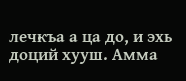лечкъа а ца до, и эхь доций хууш. Амма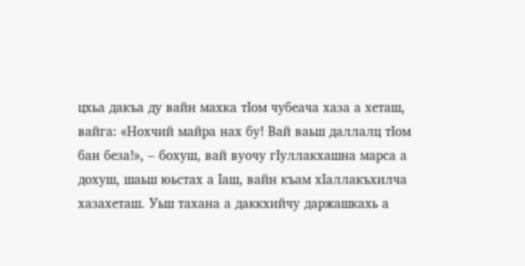цхьа дакъа ду вайн махка тIом чубеача хаза а хеташ, вайга: «Нохчий майра нах бу! Вай ваьш даллалц тIом бан беза!», – бохуш, вай вуочу гIуллакхашна марса а дохуш, шаьш юьстах а Iаш, вайн къам хIаллакъхилча хазахеташ. Уьш тахана а даккхийчу даржашкахь а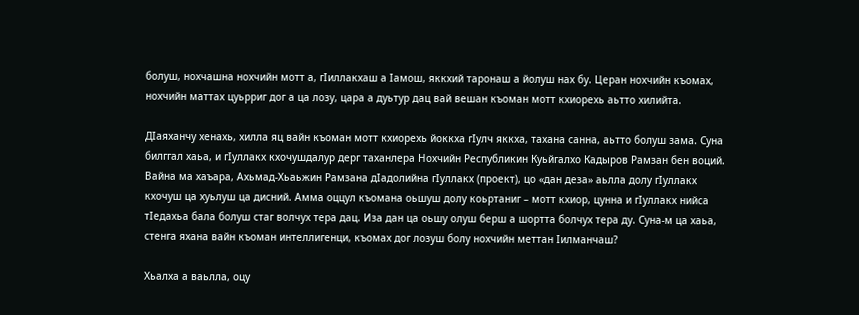болуш, нохчашна нохчийн мотт а, гIиллакхаш а Iамош, яккхий таронаш а йолуш нах бу. Церан нохчийн къомах, нохчийн маттах цуьрриг дог а ца лозу, цара а дуьтур дац вай вешан къоман мотт кхиорехь аьтто хилийта.

ДIаяханчу хенахь, хилла яц вайн къоман мотт кхиорехь йоккха гIулч яккха, тахана санна, аьтто болуш зама. Суна билггал хаьа, и гIуллакх кхочушдалур дерг таханлера Нохчийн Республикин Куьйгалхо Кадыров Рамзан бен воций. Вайна ма хаъара, Ахьмад-Хьаьжин Рамзана дIадолийна гIуллакх (проект), цо «дан деза» аьлла долу гIуллакх кхочуш ца хуьлуш ца дисний. Амма оццул къомана оьшуш долу коьртаниг – мотт кхиор, цунна и гIуллакх нийса тIедахьа бала болуш стаг волчух тера дац. Иза дан ца оьшу олуш берш а шортта болчух тера ду. Суна-м ца хаьа, стенга яхана вайн къоман интеллигенци, къомах дог лозуш болу нохчийн меттан Iилманчаш?

Хьалха а ваьлла, оцу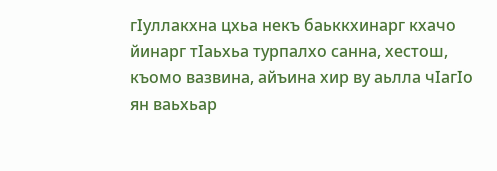гIуллакхна цхьа некъ баьккхинарг кхачо йинарг тIаьхьа турпалхо санна, хестош, къомо вазвина, айъина хир ву аьлла чIагIо ян ваьхьар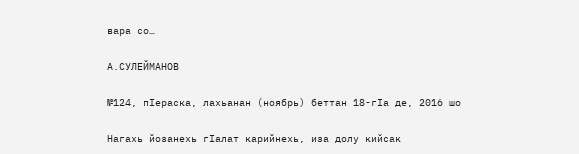вара со…

А.СУЛЕЙМАНОВ

№124, пIераска, лахьанан (ноябрь) беттан 18-гIа де, 2016 шо

Нагахь йозанехь гIалат карийнехь, иза долу кийсак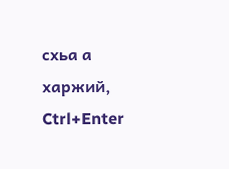схьа а харжий, Ctrl+Enter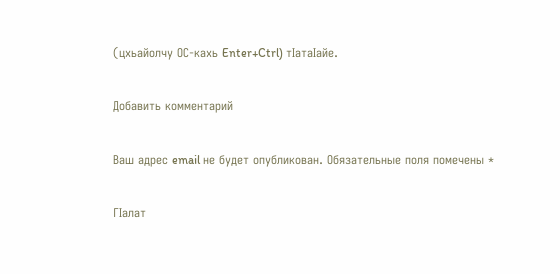(цхьайолчу ОС-кахь Enter+Ctrl) тIатаIайе.

Добавить комментарий

Ваш адрес email не будет опубликован. Обязательные поля помечены *

ГIалат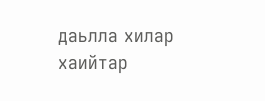даьлла хилар хаийтар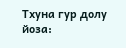Тхуна гур долу йоза: